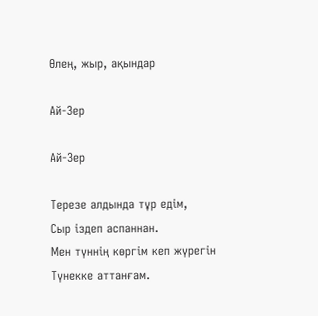Өлең, жыр, ақындар

Ай-Зер

Ай-Зер

Терезе алдында тұр едім,
Сыр іздеп аспаннан.
Мен түннің көргім кеп жүрегін
Түнекке аттанғам.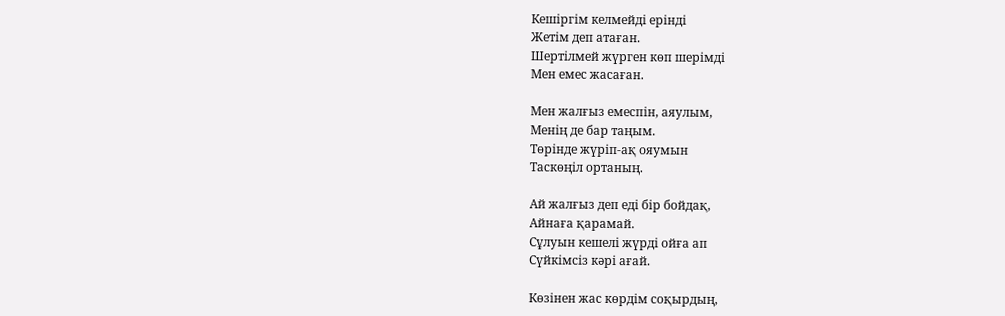Кешіргім келмейді ерінді
Жетім деп атаған.
Шертілмей жүрген көп шерімді
Мен емес жасаған.

Мен жалғыз емеспін, аяулым,
Менің де бар таңым.
Төрінде жүріп-ақ ояумын
Таскөңіл ортаның.

Ай жалғыз деп еді бір бойдақ,
Айнаға қарамай.
Сұлуын кешелі жүрді ойға ап
Сүйкімсіз кəрі ағай.

Көзінен жас көрдім соқырдың,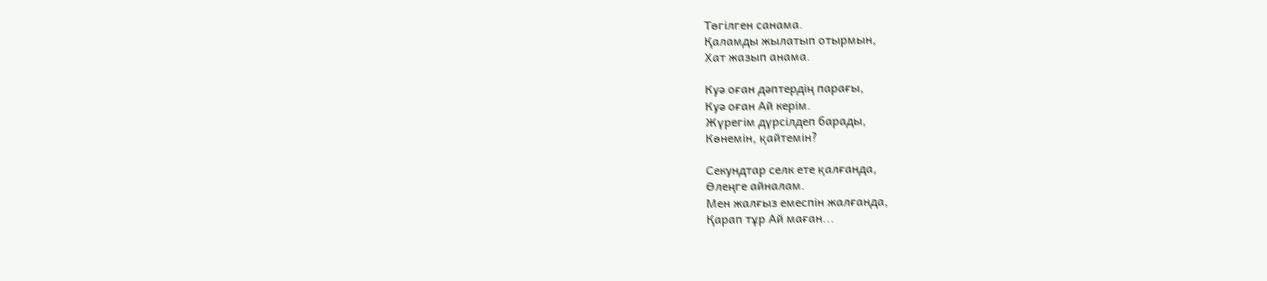Төгілген санама.
Қаламды жылатып отырмын,
Хат жазып анама.

Куə оған дəптердің парағы,
Куə оған Ай керім.
Жүрегім дүрсілдеп барады,
Көнемін, қайтемін?

Секундтар селк ете қалғанда,
Өлеңге айналам.
Мен жалғыз емеспін жалғанда,
Қарап тұр Ай маған...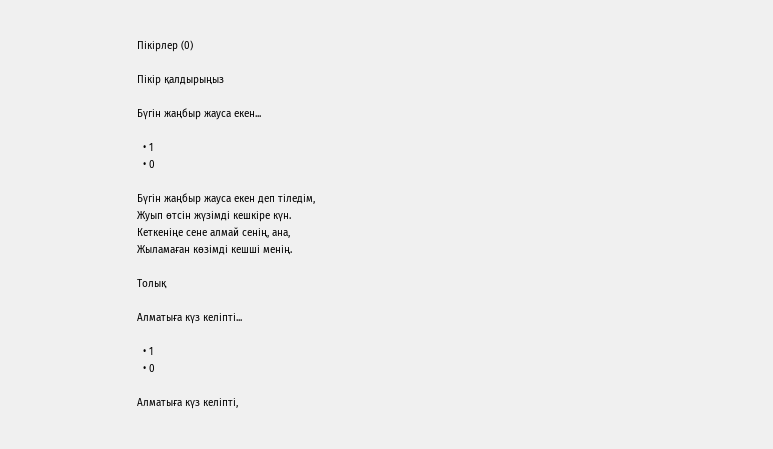Пікірлер (0)

Пікір қалдырыңыз

Бүгін жаңбыр жауса екен...

  • 1
  • 0

Бүгiн жаңбыр жауса екен деп тiледiм,
Жуып өтсiн жүзiмдi кешкiре күн.
Кеткенiңе сене алмай сенiң, ана,
Жыламаған көзiмдi кешшi менiң.

Толық

Алматыға күз келіпті...

  • 1
  • 0

Алматыға күз келіпті,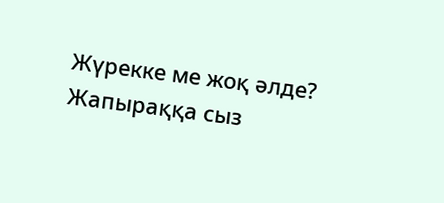Жүрекке ме жоқ әлде?
Жапыраққа сыз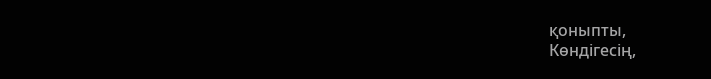қоныпты,
Көндігесің,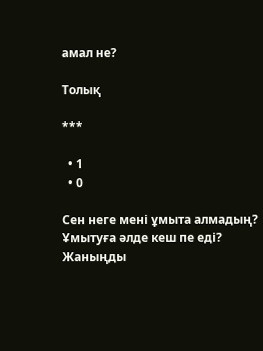амал не?

Толық

***

  • 1
  • 0

Сен неге мені ұмыта алмадың?
Ұмытуға әлде кеш пе еді?
Жаныңды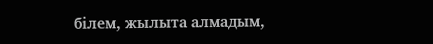білем, жылыта алмадым,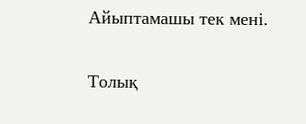Айыптамашы тек мені.

Толық